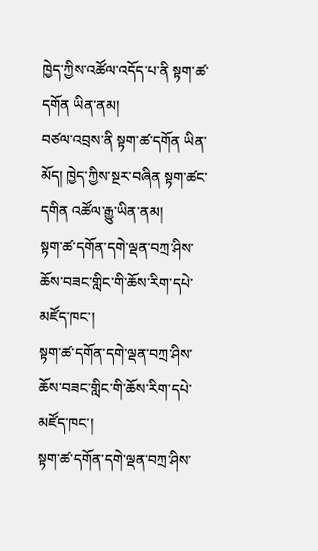ཁྱེད་ཀྱིས་འཚོལ་འདོད་པ་ནི སྟག་ཚ་དགོན ཡིན་ནམ།
བཙལ་འབྲས་ནི སྟག་ཚ་དགོན ཡིན་མོད། ཁྱེད་ཀྱིས་སྔར་བཞིན སྟག་ཚང་དགིན འཚོལ་རྒྱུ་ཡིན་ནམ།
སྟག་ཚ་དགོན་དགེ་ལྡན་བཀྲ་ཤིས་ཆོས་བཟང་གླིང་གི་ཆོས་རིག་དཔེ་མཛོད་ཁང་།
སྟག་ཚ་དགོན་དགེ་ལྡན་བཀྲ་ཤིས་ཆོས་བཟང་གླིང་གི་ཆོས་རིག་དཔེ་མཛོད་ཁང་།
སྟག་ཚ་དགོན་དགེ་ལྡན་བཀྲ་ཤིས་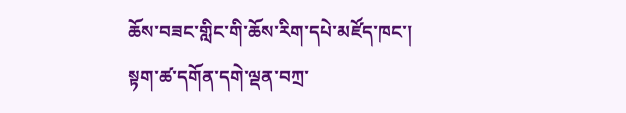ཆོས་བཟང་གླིང་གི་ཆོས་རིག་དཔེ་མཛོད་ཁང་།
སྟག་ཚ་དགོན་དགེ་ལྡན་བཀྲ་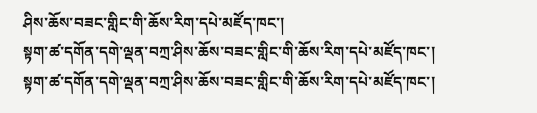ཤིས་ཆོས་བཟང་གླིང་གི་ཆོས་རིག་དཔེ་མཛོད་ཁང་།
སྟག་ཚ་དགོན་དགེ་ལྡན་བཀྲ་ཤིས་ཆོས་བཟང་གླིང་གི་ཆོས་རིག་དཔེ་མཛོད་ཁང་།
སྟག་ཚ་དགོན་དགེ་ལྡན་བཀྲ་ཤིས་ཆོས་བཟང་གླིང་གི་ཆོས་རིག་དཔེ་མཛོད་ཁང་།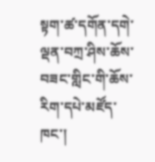སྟག་ཚ་དགོན་དགེ་ལྡན་བཀྲ་ཤིས་ཆོས་བཟང་གླིང་གི་ཆོས་རིག་དཔེ་མཛོད་ཁང་།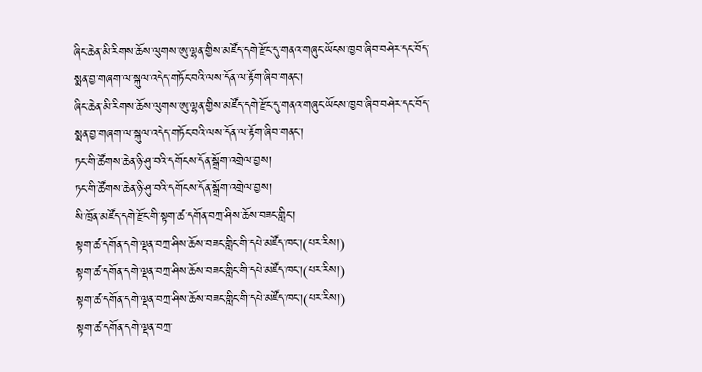ཞིང་ཆེན་མི་རིགས་ཆོས་ལུགས་ཨུ་ལྷན་གྱིས་མཛོད་དགེ་རྫོང་དུ་གནའ་གཞུང་ཡོངས་ཁྱབ་ཞིབ་བཤེར་དང་བོད་སྨན་བྱ་གཞག་ལ་སྐུལ་འདེད་གཏོང་བའི་ལས་དོན་ལ་རྟོག་ཞིབ་གནང་།
ཞིང་ཆེན་མི་རིགས་ཆོས་ལུགས་ཨུ་ལྷན་གྱིས་མཛོད་དགེ་རྫོང་དུ་གནའ་གཞུང་ཡོངས་ཁྱབ་ཞིབ་བཤེར་དང་བོད་སྨན་བྱ་གཞག་ལ་སྐུལ་འདེད་གཏོང་བའི་ལས་དོན་ལ་རྟོག་ཞིབ་གནང་།
ཏང་གི་ཚོགས་ཆེན་ཉི་ཤུ་བའི་དགོངས་དོན་སྒྲོག་འགྲེལ་བྱས།
ཏང་གི་ཚོགས་ཆེན་ཉི་ཤུ་བའི་དགོངས་དོན་སྒྲོག་འགྲེལ་བྱས།
སི་ཁྲོན་མཛོད་དགེ་རྫོང་གི་སྟག་ཚ་དགོན་བཀྲ་ཤིས་ཆོས་བཟང་གླིང་།
སྟག་ཚ་དགོན་དགེ་ལྡན་བཀྲ་ཤིས་ཆོས་བཟང་གླིང་གི་དཔེ་མཛོད་ཁང་།(པར་རིས།)
སྟག་ཚ་དགོན་དགེ་ལྡན་བཀྲ་ཤིས་ཆོས་བཟང་གླིང་གི་དཔེ་མཛོད་ཁང་།(པར་རིས།)
སྟག་ཚ་དགོན་དགེ་ལྡན་བཀྲ་ཤིས་ཆོས་བཟང་གླིང་གི་དཔེ་མཛོད་ཁང་།(པར་རིས།)
སྟག་ཚ་དགོན་དགེ་ལྡན་བཀྲ་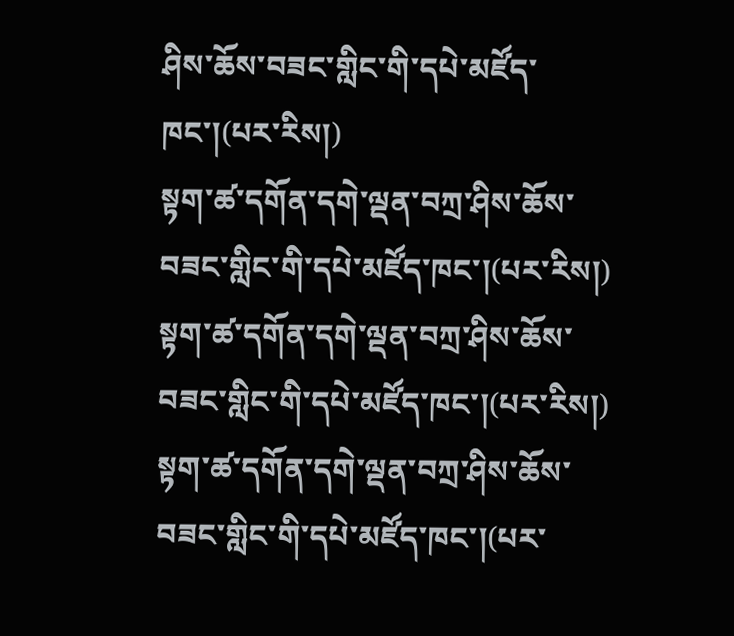ཤིས་ཆོས་བཟང་གླིང་གི་དཔེ་མཛོད་ཁང་།(པར་རིས།)
སྟག་ཚ་དགོན་དགེ་ལྡན་བཀྲ་ཤིས་ཆོས་བཟང་གླིང་གི་དཔེ་མཛོད་ཁང་།(པར་རིས།)
སྟག་ཚ་དགོན་དགེ་ལྡན་བཀྲ་ཤིས་ཆོས་བཟང་གླིང་གི་དཔེ་མཛོད་ཁང་།(པར་རིས།)
སྟག་ཚ་དགོན་དགེ་ལྡན་བཀྲ་ཤིས་ཆོས་བཟང་གླིང་གི་དཔེ་མཛོད་ཁང་།(པར་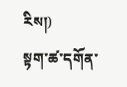རིས།)
སྟག་ཚ་དགོན་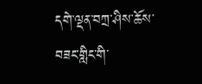དགེ་ལྡན་བཀྲ་ཤིས་ཆོས་བཟང་གླིང་གི་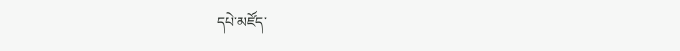དཔེ་མཛོད་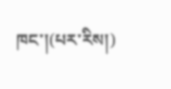ཁང་།(པར་རིས།)